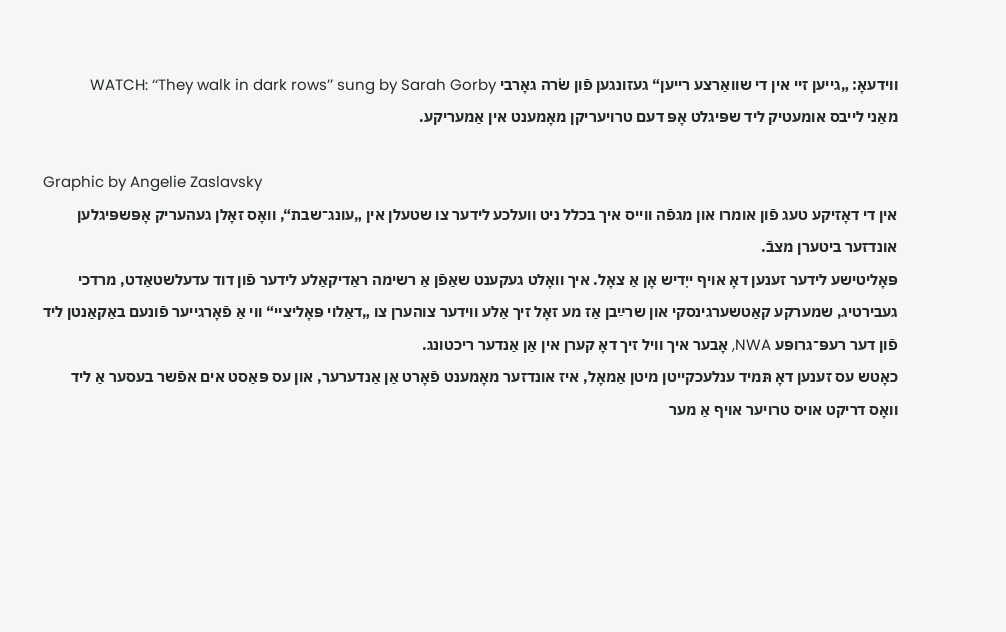ווידעאָ: „גייען זיי אין די שוואַרצע רייען“ געזונגען פֿון שׂרה גאָרבי WATCH: ‘‘They walk in dark rows’’ sung by Sarah Gorby
מאַני לייבס אומעטיק ליד שפּיגלט אָפּ דעם טרויעריקן מאָמענט אין אַמעריקע.

Graphic by Angelie Zaslavsky
אין די דאָזיקע טעג פֿון אומרו און מגפֿה ווייס איך בכלל ניט וועלכע לידער צו שטעלן אין „עונג־שבת“, וואָס זאָלן געהעריק אָפּשפּיגלען אונדזער ביטערן מצבֿ.
פּאָליטישע לידער זענען דאָ אויף ייִדיש אָן אַ צאָל. איך וואָלט געקענט שאַפֿן אַ רשימה ראַדיקאַלע לידער פֿון דוד עדעלשטאַדט, מרדכי געבירטיג, שמערקע קאַטשערגינסקי און שרײַבן אַז מע זאָל זיך אַלע ווידער צוהערן צו „דאַלוי פּאָליציי“ ווי אַ פֿאָרגייער פֿונעם באַקאַנטן ליד פֿון דער רעפּ־גרופּע NWA, אָבער איך וויל זיך דאָ קערן אין אַן אַנדער ריכטונג.
כאָטש עס זענען דאָ תּמיד ענלעכקייטן מיטן אַמאָל, איז אונדזער מאָמענט פֿאָרט אַן אַנדערער, און עס פּאַסט אים אפֿשר בעסער אַ ליד וואָס דריקט אויס טרויער אויף אַ מער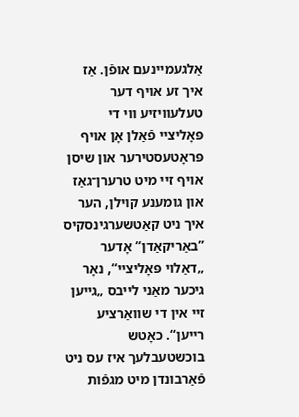אַלגעמיינעם אופֿן. אַז איך זע אויף דער טעלעוויזיע ווי די פּאָליציי פֿאַלן אָן אויף פּראָטעסטירער און שיסן אויף זיי מיט טרערן־גאַז און גומענע קוילן, הער איך ניט קאַטשערגינסקיס ”באַריקאַדן“ אָדער „דאַלוי פּאָליציי“, נאָר גיכער מאַני לייבס „גייען זיי אין די שוואַרציע רייען“. כאָטש בוכשטעבלעך איז עס ניט פֿאַרבונדן מיט מגפֿות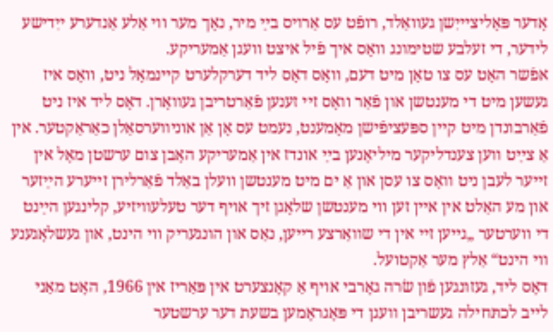אָדער פּאָליציייִשן געוואַלד, רופֿט עס אַרויס בײַ מיר, נאָך מער ווי אַלע אַנדערע ייִדישע לידער, די זעלבע שטימונג וואָס איך פֿיל איצט וועגן אַמעריקע.
אפֿשר האָט עס צו טאָן מיט דעם, וואָס דאָס ליד דערקלערט קיינמאָל ניט, וואָס איז געשען מיט די מענטשן און פֿאַר וואָס זיי זענען פֿאַרטריבן געוואָרן. דאָס ליד איז ניט פֿאַרבונדן מיט קיין ספּעציפֿישן מאָמענט, נעמט עס אָן אַן אוניווערסאַלן כאַראַקטער. אין אַ צײַט ווען צענדליקער מיליאָנען בײַ אונדז אין אַמעריקע האָבן צום ערשטן מאָל אין זייער לעבן ניט וואָס צו עסן און אַ ים מיט מענטשן וועלן באַלד פֿאַרלירן זייערע הײַזער און מע האַלט אין איין זען ווי מענטשן שלאָגן זיך אויף דער טעלעוויזיע, קלינגען הײַנט די ווערטער „גייען זיי אין די שוואַרצע רייען, נאַס און הונגעריק ווי הינט, און געשלאָגענע ווי הינט“ אַלץ מער אַקטועל.
דאָס ליד, געזונגען פֿון שׂרה גאָרבי אויף אַ קאָנצערט אין פּאַריז אין 1966, האָט מאַני לייב לכתּחילה געשריבן וועגן די פּאָגראָמען בשעת דער ערשטער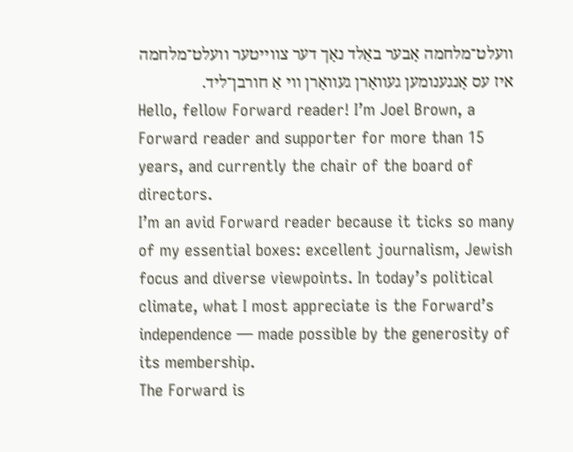וועלט־מלחמה אָבער באַלד נאָך דער צווייטער וועלט־מלחמה איז עס אָנגענומען געוואָרן געוואָרן ווי אַ חורבן־ליד.
Hello, fellow Forward reader! I’m Joel Brown, a Forward reader and supporter for more than 15 years, and currently the chair of the board of directors.
I’m an avid Forward reader because it ticks so many of my essential boxes: excellent journalism, Jewish focus and diverse viewpoints. In today’s political climate, what I most appreciate is the Forward’s independence — made possible by the generosity of its membership.
The Forward is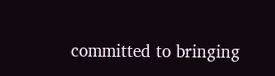committed to bringing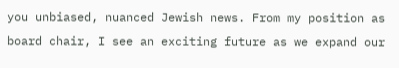you unbiased, nuanced Jewish news. From my position as board chair, I see an exciting future as we expand our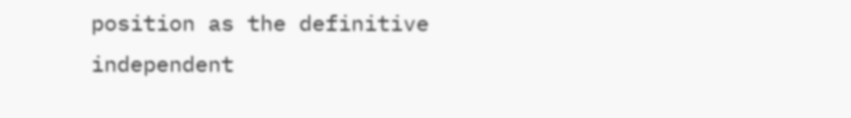position as the definitive independent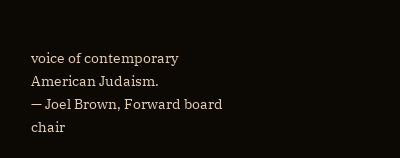voice of contemporary American Judaism.
— Joel Brown, Forward board chair